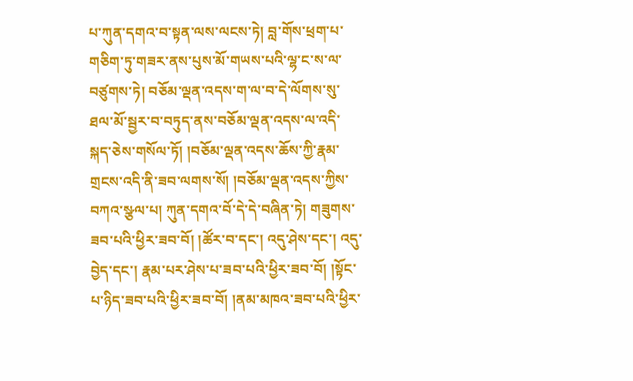པ་ཀུན་དགའ་བ་སྟན་ལས་ལངས་ཏེ། བླ་གོས་ཕྲག་པ་གཅིག་ཏུ་གཟར་ནས་པུས་མོ་གཡས་པའི་ལྷ་ང་ས་ལ་བཙུགས་ཏེ། བཅོམ་ལྡན་འདས་ག་ལ་བ་དེ་ལོགས་སུ་ཐལ་མོ་སྦྱར་བ་བཏུད་ནས་བཅོམ་ལྡན་འདས་ལ་འདི་སྐད་ཅེས་གསོལ་ཏོ། །བཅོམ་ལྡན་འདས་ཆོས་ཀྱི་རྣམ་གྲངས་འདི་ནི་ཟབ་ལགས་སོ། །བཅོམ་ལྡན་འདས་ཀྱིས་བཀའ་སྩལ་པ། ཀུན་དགའ་བོ་དེ་དེ་བཞིན་ཏེ། གཟུགས་ཟབ་པའི་ཕྱིར་ཟབ་བོ། །ཚོར་བ་དང་། འདུ་ཤེས་དང་། འདུ་བྱེད་དང་། རྣམ་པར་ཤེས་པ་ཟབ་པའི་ཕྱིར་ཟབ་བོ། །སྟོང་པ་ཉིད་ཟབ་པའི་ཕྱིར་ཟབ་བོ། །ནམ་མཁའ་ཟབ་པའི་ཕྱིར་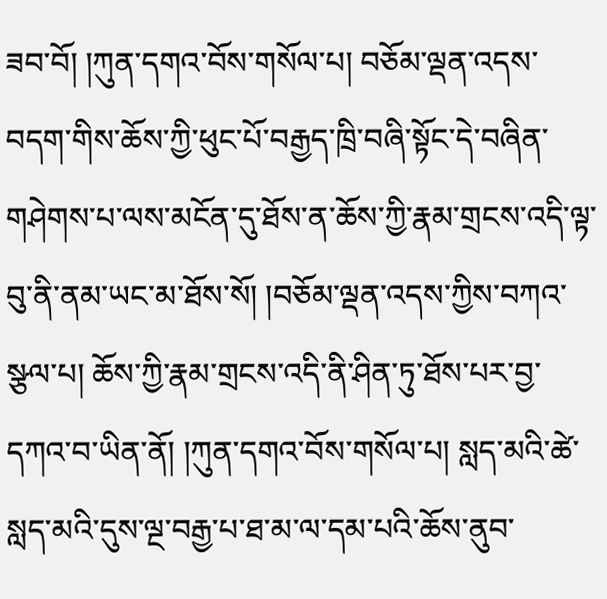ཟབ་བོ། །ཀུན་དགའ་བོས་གསོལ་པ། བཅོམ་ལྡན་འདས་བདག་གིས་ཆོས་ཀྱི་ཕུང་པོ་བརྒྱད་ཁྲི་བཞི་སྟོང་དེ་བཞིན་གཤེགས་པ་ལས་མངོན་དུ་ཐོས་ན་ཆོས་ཀྱི་རྣམ་གྲངས་འདི་ལྟ་བུ་ནི་ནམ་ཡང་མ་ཐོས་སོ། །བཅོམ་ལྡན་འདས་ཀྱིས་བཀའ་སྩལ་པ། ཆོས་ཀྱི་རྣམ་གྲངས་འདི་ནི་ཤིན་ཏུ་ཐོས་པར་བྱ་དཀའ་བ་ཡིན་ནོ། །ཀུན་དགའ་བོས་གསོལ་པ། སླད་མའི་ཚེ་སླད་མའི་དུས་ལྔ་བརྒྱ་པ་ཐ་མ་ལ་དམ་པའི་ཆོས་ནུབ་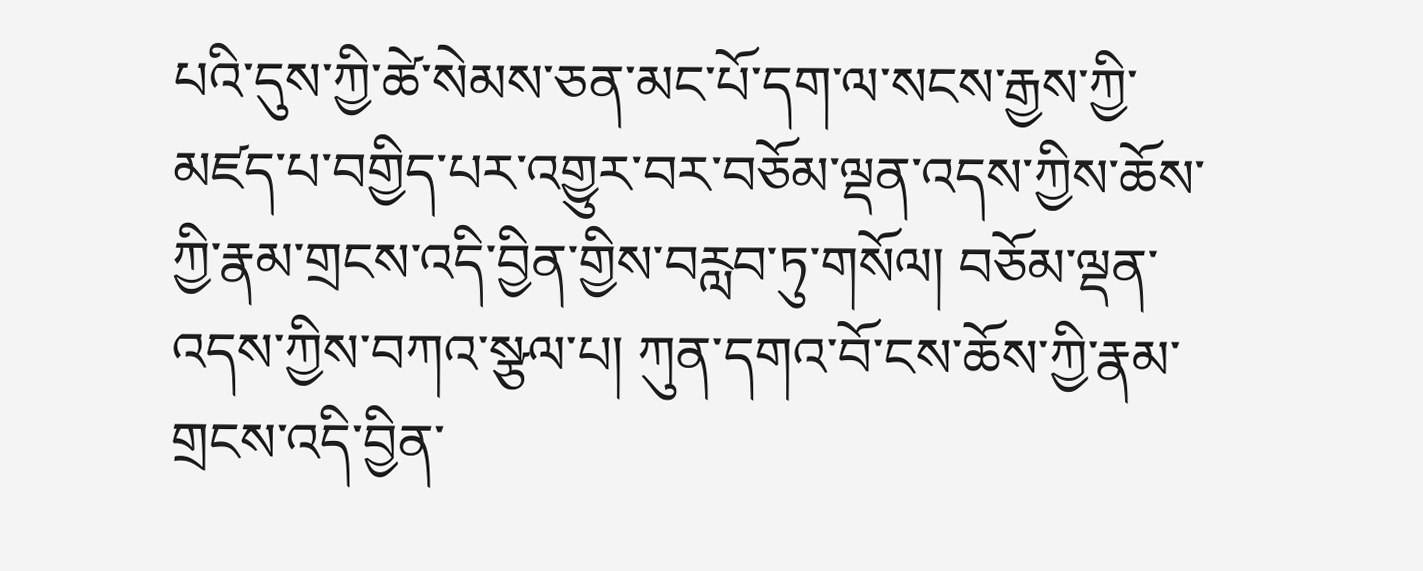པའི་དུས་ཀྱི་ཚེ་སེམས་ཅན་མང་པོ་དག་ལ་སངས་རྒྱས་ཀྱི་མཛད་པ་བགྱིད་པར་འགྱུར་བར་བཅོམ་ལྡན་འདས་ཀྱིས་ཆོས་ཀྱི་རྣམ་གྲངས་འདི་བྱིན་གྱིས་བརླབ་ཏུ་གསོལ། བཅོམ་ལྡན་འདས་ཀྱིས་བཀའ་སྩལ་པ། ཀུན་དགའ་བོ་ངས་ཆོས་ཀྱི་རྣམ་གྲངས་འདི་བྱིན་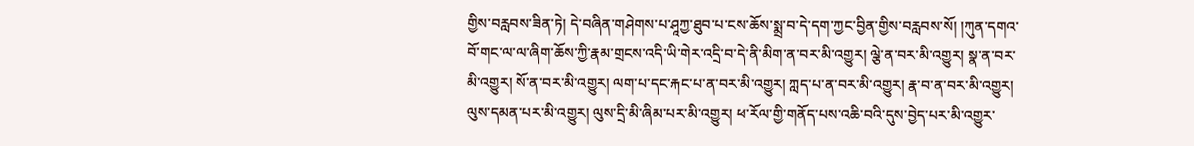གྱིས་བརླབས་ཟིན་ཏེ། དེ་བཞིན་གཤེགས་པ་ཤཱཀྱ་ཐུབ་པ་ངས་ཆོས་སྨྲ་བ་དེ་དག་ཀྱང་བྱིན་གྱིས་བརླབས་སོ། །ཀུན་དགའ་བོ་གང་ལ་ལ་ཞིག་ཆོས་ཀྱི་རྣམ་གྲངས་འདི་ཡི་གེར་འདྲི་བ་དེ་ནི་མིག་ན་བར་མི་འགྱུར། ལྕེ་ན་བར་མི་འགྱུར། སྣ་ན་བར་མི་འགྱུར། སོ་ན་བར་མི་འགྱུར། ལག་པ་དང་རྐང་པ་ན་བར་མི་འགྱུར། ཀླད་པ་ན་བར་མི་འགྱུར། རྣ་བ་ན་བར་མི་འགྱུར། ལུས་དམན་པར་མི་འགྱུར། ལུས་དྲི་མི་ཞིམ་པར་མི་འགྱུར། ཕ་རོལ་གྱི་གནོད་པས་འཆི་བའི་དུས་བྱེད་པར་མི་འགྱུར་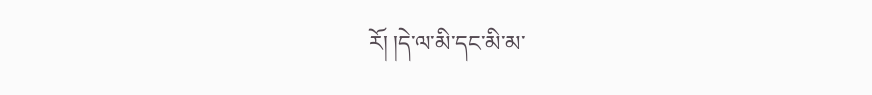རོ། །དེ་ལ་མི་དང་མི་མ་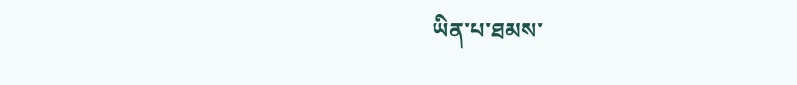ཡིན་པ་ཐམས་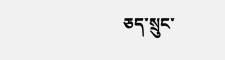ཅད་སྲུང་